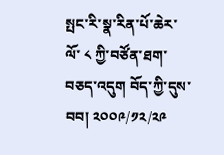སྤང་རི་སྣ་རིན་པོ་ཆེར་ལོ་ ༨ ཀྱི་བཙོན་ཐག་བཅད་འདུག བོད་ཀྱི་དུས་བབ། ༢༠༠༩/༡༢/༢༩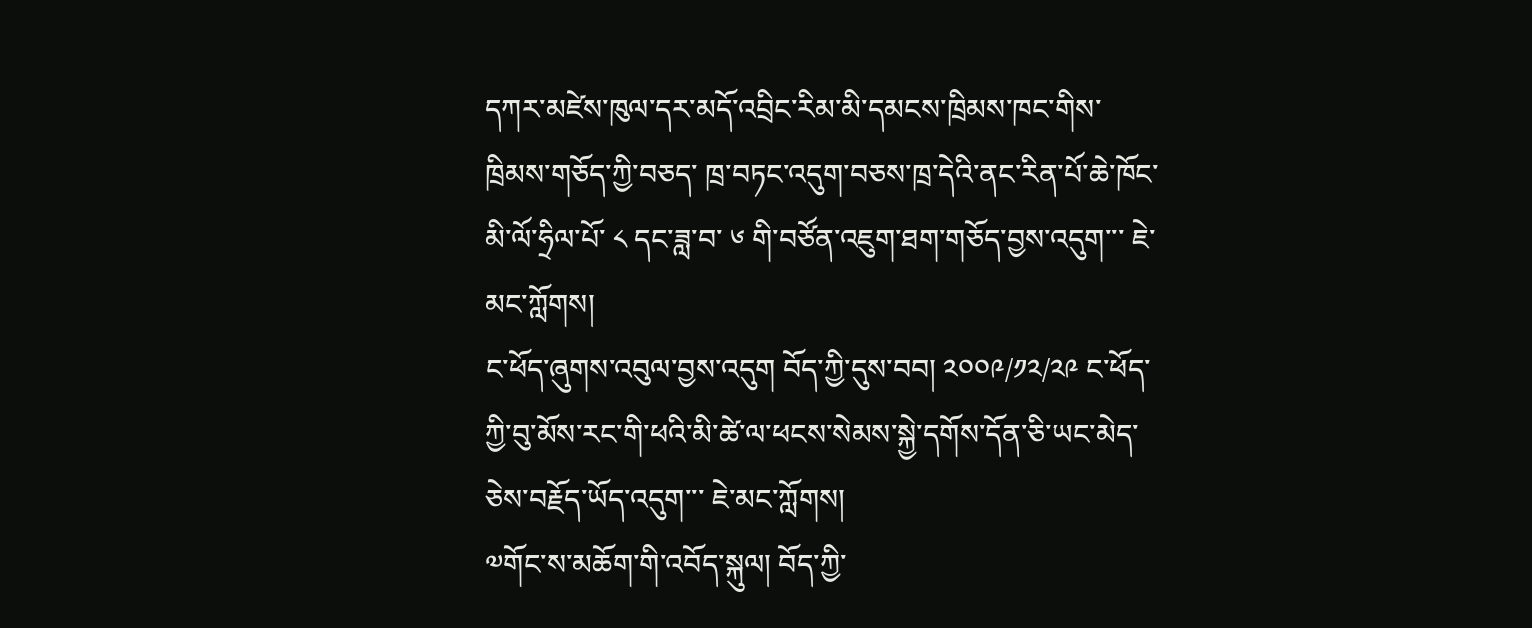དཀར་མཛེས་ཁུལ་དར་མདོ་འབྲིང་རིམ་མི་དམངས་ཁྲིམས་ཁང་གིས་ཁྲིམས་གཅོད་ཀྱི་བཅད་ ཁྲ་བཏང་འདུག་བཅས་ཁྲ་དེའི་ནང་རིན་པོ་ཆེ་ཁོང་མི་ལོ་ཧྲིལ་པོ་ ༨ དང་ཟླ་བ་ ༦ གི་བཙོན་འཇུག་ཐག་གཅོད་བྱས་འདུག་་་ ཇེ་མང་ཀློགས།
ང་ཕོད་ཞུགས་འབུལ་བྱས་འདུག བོད་ཀྱི་དུས་བབ། ༢༠༠༩/༡༢/༢༩ ང་ཕོད་ཀྱི་བུ་མོས་རང་གི་ཕའི་མི་ཚེ་ལ་ཕངས་སེམས་སྐྱེ་དགོས་དོན་ཅི་ཡང་མེད་ཅེས་བརྗོད་ཡོད་འདུག་་་ ཇེ་མང་ཀློགས།
༧གོང་ས་མཆོག་གི་འབོད་སྐུལ། བོད་ཀྱི་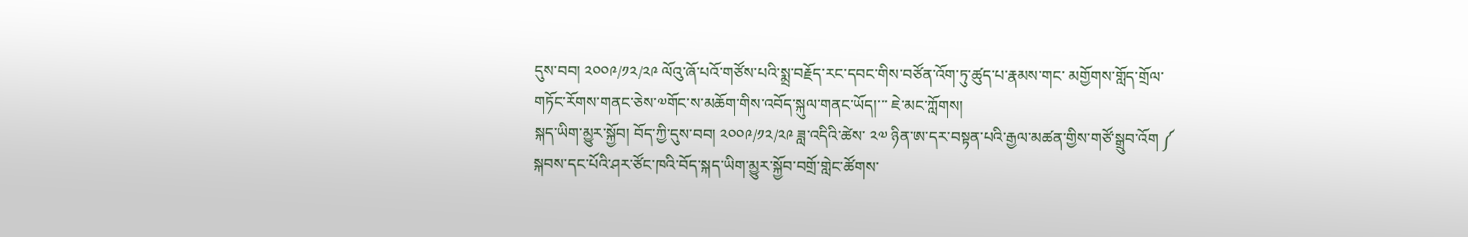དུས་བབ། ༢༠༠༩/༡༢/༢༩ ལོའུ་ཞོ་པའོ་གཙོས་པའི་སྨྲ་བརྗོད་རང་དབང་གིས་བཙོན་འོག་ཏུ་ཚུད་པ་རྣམས་གང་ མགྱོགས་གློད་གྲོལ་གཏོང་རོགས་གནང་ཅེས་༧གོང་ས་མཆོག་གིས་འབོད་སྐུལ་གནང་ཡོད།་་་ ཇེ་མང་ཀློགས།
སྐད་ཡིག་མྱུར་སྐྱོབ། བོད་ཀྱི་དུས་བབ། ༢༠༠༩/༡༢/༢༩ ཟླ་འདིའི་ཚེས་ ༢༧ ཉིན་ཨ་དར་བསྟན་པའི་རྒྱལ་མཚན་གྱིས་གཙོ་སྒྲུབ་འོག ༼ སྐབས་དང་པོའི་ཤར་ཙོང་ཁའི་བོད་སྐད་ཡིག་མྱུར་སྐྱོབ་བགྲོ་གླེང་ཚོགས་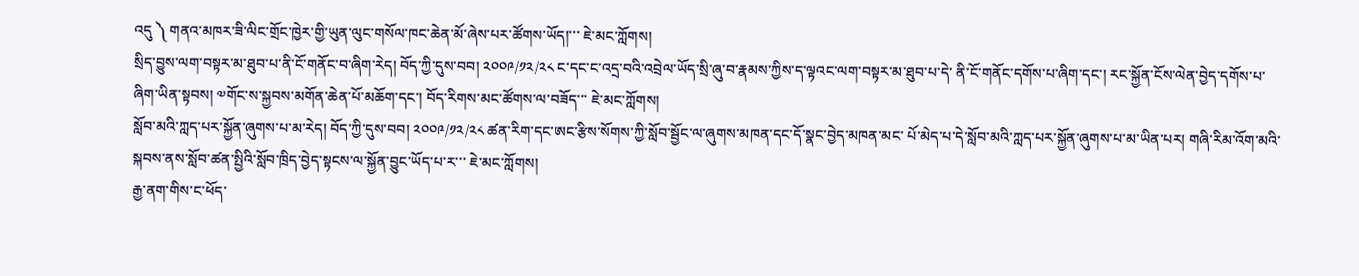འདུ ༽ གནའ་མཁར་ཟི་ལིང་གྲོང་ཁྱེར་གྱི་ཡུན་ལུང་གསོལ་ཁང་ཆེན་མོ་ཞེས་པར་ཚོགས་ཡོད།་་་ ཇེ་མང་ཀློགས།
སྲིད་བྱུས་ལག་བསྟར་མ་ཐུབ་པ་ནི་ངོ་གནོང་བ་ཞིག་རེད། བོད་ཀྱི་དུས་བབ། ༢༠༠༩/༡༢/༢༨ ང་དང་ང་འདྲ་བའི་འབྲེལ་ཡོད་སྲི་ཞུ་བ་རྣམས་ཀྱིས་ད་ལྟའང་ལག་བསྟར་མ་ཐུབ་པ་དེ་ ནི་ངོ་གནོང་དགོས་པ་ཞིག་དང་། རང་སྐྱོན་ངོས་ལེན་བྱེད་དགོས་པ་ཞིག་ཡིན་སྟབས། ༧གོང་ས་སྐྱབས་མགོན་ཆེན་པོ་མཆོག་དང་། བོད་རིགས་མང་ཚོགས་ལ་བཟོད་་་ ཇེ་མང་ཀློགས།
སློབ་མའི་ཀླད་པར་སྐྱོན་ཞུགས་པ་མ་རེད། བོད་ཀྱི་དུས་བབ། ༢༠༠༩/༡༢/༢༨ ཚན་རིག་དང་ཨང་རྩིས་སོགས་ཀྱི་སློབ་སྦྱོང་ལ་ཞུགས་མཁན་དང་དོ་སྣང་བྱེད་མཁན་མང་ པོ་མེད་པ་དེ་སློབ་མའི་ཀླད་པར་སྐྱོན་ཞུགས་པ་མ་ཡིན་པར། གཞི་རིམ་འོག་མའི་སྐབས་ནས་སློབ་ཚན་སྤྱིའི་སློབ་ཁྲིད་བྱེད་སྟངས་ལ་སྐྱོན་བྱུང་ཡོད་པ་ར་་་ ཇེ་མང་ཀློགས།
རྒྱ་ནག་གིས་ང་ཕོད་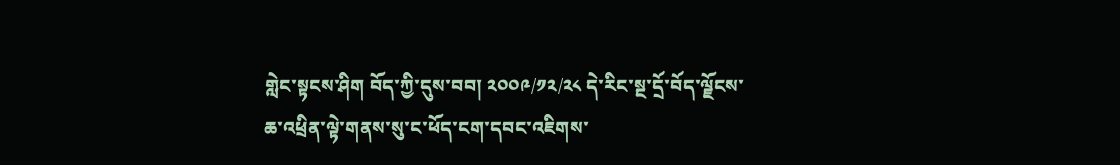གླེང་སྟངས་ཤིག བོད་ཀྱི་དུས་བབ། ༢༠༠༩/༡༢/༢༨ དེ་རིང་སྔ་དྲོ་བོད་ལྗོངས་ཆ་འཕྲིན་ལྟེ་གནས་སུ་ང་ཕོད་ངག་དབང་འཇིགས་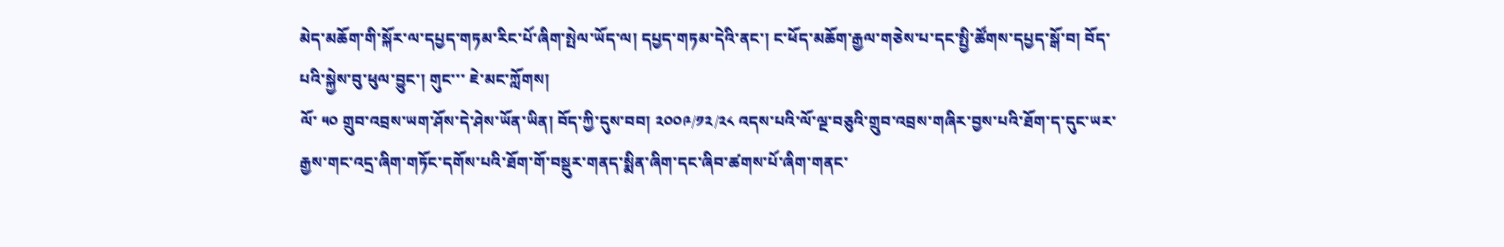མེད་མཆོག་གི་སྐོར་ལ་དཔྱད་གཏམ་རིང་པོ་ཞིག་སྤེལ་ཡོད་ལ། དཔྱད་གཏམ་དེའི་ནང་། ང་ཕོད་མཆོག་རྒྱལ་གཅེས་པ་དང་སྤྱི་ཚོགས་དཔྱད་སྒོ་བ། བོད་པའི་སྐྱེས་བུ་ཕུལ་བྱུང་། གུང་་་ ཇེ་མང་ཀློགས།
ལོ་ ༥༠ གྲུབ་འབྲས་ཡག་ཤོས་དེ་ཤེས་ཡོན་ཡིན། བོད་ཀྱི་དུས་བབ། ༢༠༠༩/༡༢/༢༨ འདས་པའི་ལོ་ལྔ་བཅུའི་གྲུབ་འབྲས་གཞིར་བྱས་པའི་ཐོག་ད་དུང་ཡར་རྒྱས་གང་འདྲ་ཞིག་གཏོང་དགོས་པའི་ཐོག་གོ་བསྡུར་གནད་སྨིན་ཞིག་དང་ཞིབ་ཚགས་པོ་ཞིག་གནང་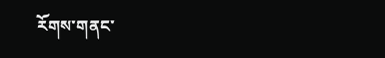རོགས་གནང་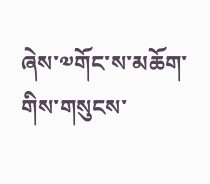ཞེས་༧གོང་ས་མཆོག་གིས་གསུངས་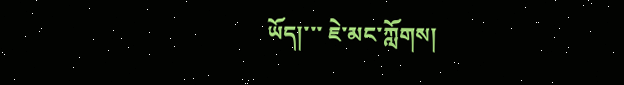ཡོད།་་་ ཇེ་མང་ཀློགས།